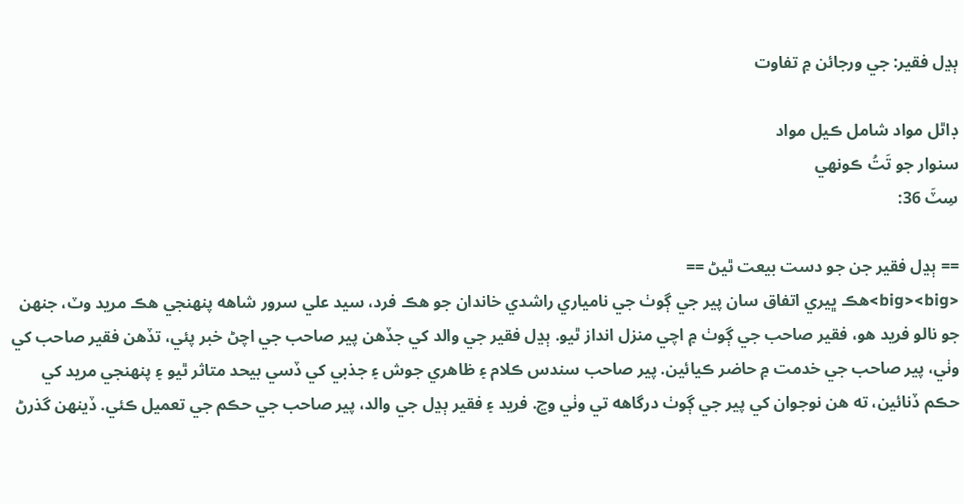ٻڍل فقير: جي ورجائن ۾ تفاوت

ڊاٿل مواد شامل ڪيل مواد
سنوار جو تَتُ ڪونهي
سِٽَ 36:

== ٻڍل فقير جن جو دست بيعت ٿيڻ ==
<big><big>هڪ ڀيري اتفاق سان پير جي ڳوٺ جي نامياري راشدي خاندان جو هڪ فرد، سيد علي سرور شاهه پنهنجي هڪ مريد وٽ، جنهن جو نالو فريد هو، فقير صاحب جي ڳوٺ ۾ اچي منزل انداز ٿيو. ٻڍل فقير جي والد کي جڏهن پير صاحب جي اچڻ خبر پئي، تڏهن فقير صاحب کي وٺي، پير صاحب جي خدمت ۾ حاضر ڪيائين. پير صاحب سندس ڪلام ۽ ظاهري جوش ۽ جذبي کي ڏسي بيحد متاثر ٿيو ۽ پنهنجي مريد کي حڪم ڏنائين، ته هن نوجوان کي پير جي ڳوٺ درگاهه تي وٺي وڃ. فريد ۽ فقير ٻڍل جي والد، پير صاحب جي حڪم جي تعميل ڪئي. ڏينهن گذرڻ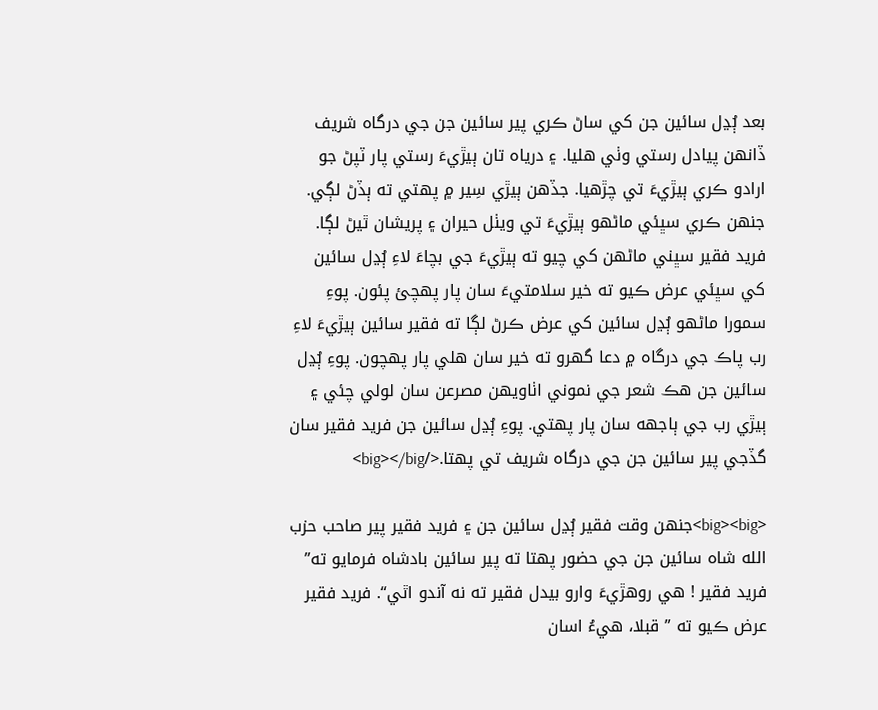بعد ٻُڍل سائين جن کي ساڻ ڪري پير سائين جن جي درگاه شريف ڏانهن پيادل رستي وٺي هليا. ۽ درياه تان ٻيڙيءَ رستي پار ٽپڻ جو ارادو ڪري ٻيڙيءَ تي چڙهيا. جڏهن ٻيڙي سِير ۾ پهتي ته ٻڏڻ لڳي. جنهن ڪري سڀئي ماڻهو ٻيڙيءَ تي ويٺل حيران ۽ پريشان ٿيڻ لڳا. فريد فقير سڀني ماڻهن کي چيو ته ٻيڙيءَ جي بچاءَ لاءِ ٻُڍل سائين کي سڀئي عرض ڪيو ته خير سلامتيءَ سان پار پهچئ پئون. پوءِ سمورا ماڻهو ٻُڍل سائين کي عرض ڪرڻ لڳا ته فقير سائين ٻيڙيءَ لاءِ رب پاڪ جي درگاه ۾ دعا گهرو ته خير سان هلي پار پهچون. پوءِ ٻُڍل سائين جن هڪ شعر جي نموني اٺاويهن مصرعن سان لولي چئي ۽ ٻيڙي رب جي ٻاجهه سان پار پهتي. پوءِ ٻُڍل سائين جن فريد فقير سان گڏجي پير سائين جن جي درگاه شريف تي پهتا.</big></big>

<big><big>جنهن وقت فقير ٻُڍل سائين جن ۽ فريد فقير پير صاحب حزب الله شاه سائين جن جي حضور پهتا ته پير سائين بادشاه فرمايو ته” فريد فقير ! هي روهڙيءَ وارو بيدل فقير ته نه آندو اٿي“. فريد فقير عرض ڪيو ته ” قبلا، هيءُ اسان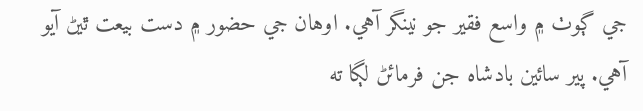جي ڳوٺ ۾ واسع فقير جو نينگر آهي. اوهان جي حضور ۾ دست بيعت ٿيڻ آيو آهي. پير سائين بادشاه جن فرمائڻ لڳا ته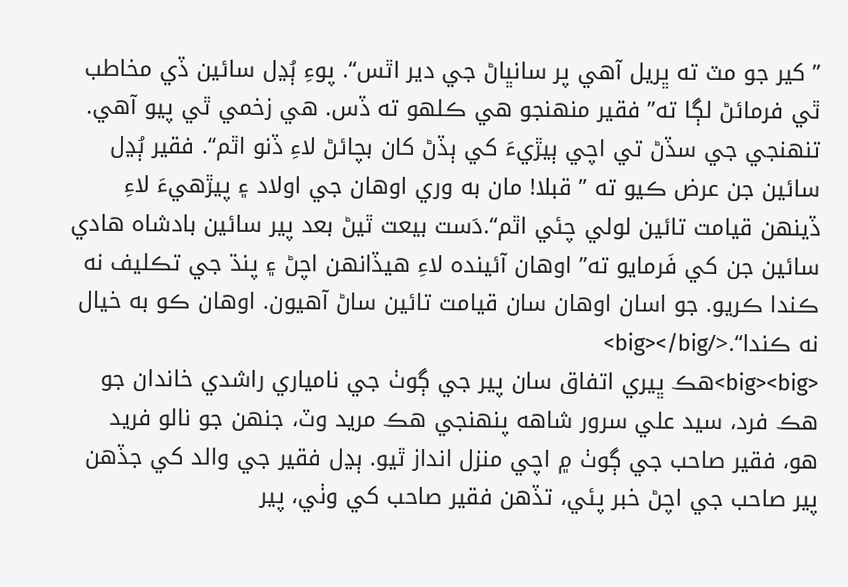” کير جو مٽ ته ڀريل آهي پر سانڀاڻ جي دير اٿس“. پوءِ ٻُڍل سائين ڏي مخاطب ٿي فرمائڻ لڳا ته” فقير منهنجو هي ڪلهو ته ڏس. هي زخمي ٿي پيو آهي. تنهنجي جي سڏڻ تي اچي ٻيڙيءَ کي ٻڏڻ کان بچائڻ لاءِ ڏنو اٿم“. فقير ٻُڍل سائين جن عرض ڪيو ته ” قبلا! مان به وري اوهان جي اولاد ۽ پيڙهيءَ لاءِ ڏينهن قيامت تائين لولي چئي اٿم“.دَست بيعت ٿيڻ بعد پير سائين بادشاه هادي سائين جن کي فَرمايو ته” اوهان آئينده لاءِ هيڏانهن اچڻ ۽ پنڌ جي تڪليف نه ڪندا ڪريو. جو اسان اوهان سان قيامت تائين ساڻ آهيون. اوهان ڪو به خيال نه ڪندا“.</big></big>
<big><big>هڪ ڀيري اتفاق سان پير جي ڳوٺ جي نامياري راشدي خاندان جو هڪ فرد، سيد علي سرور شاهه پنهنجي هڪ مريد وٽ، جنهن جو نالو فريد هو، فقير صاحب جي ڳوٺ ۾ اچي منزل انداز ٿيو. ٻڍل فقير جي والد کي جڏهن پير صاحب جي اچڻ خبر پئي، تڏهن فقير صاحب کي وٺي، پير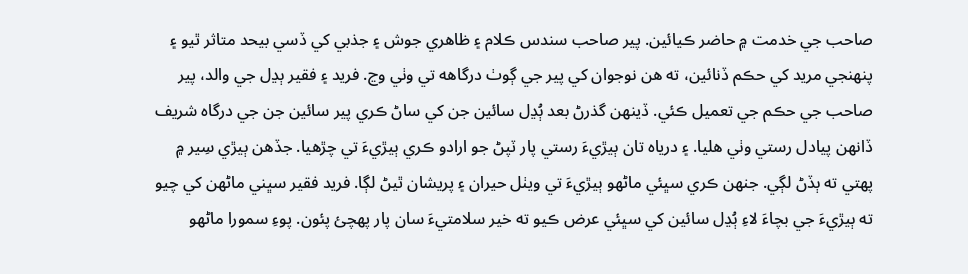صاحب جي خدمت ۾ حاضر ڪيائين. پير صاحب سندس ڪلام ۽ ظاهري جوش ۽ جذبي کي ڏسي بيحد متاثر ٿيو ۽ پنهنجي مريد کي حڪم ڏنائين، ته هن نوجوان کي پير جي ڳوٺ درگاهه تي وٺي وڃ. فريد ۽ فقير ٻڍل جي والد، پير صاحب جي حڪم جي تعميل ڪئي. ڏينهن گذرڻ بعد ٻُڍل سائين جن کي ساڻ ڪري پير سائين جن جي درگاه شريف ڏانهن پيادل رستي وٺي هليا. ۽ درياه تان ٻيڙيءَ رستي پار ٽپڻ جو ارادو ڪري ٻيڙيءَ تي چڙهيا. جڏهن ٻيڙي سِير ۾ پهتي ته ٻڏڻ لڳي. جنهن ڪري سڀئي ماڻهو ٻيڙيءَ تي ويٺل حيران ۽ پريشان ٿيڻ لڳا. فريد فقير سڀني ماڻهن کي چيو ته ٻيڙيءَ جي بچاءَ لاءِ ٻُڍل سائين کي سڀئي عرض ڪيو ته خير سلامتيءَ سان پار پهچئ پئون. پوءِ سمورا ماڻهو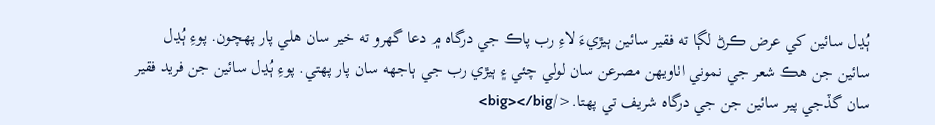ٻُڍل سائين کي عرض ڪرڻ لڳا ته فقير سائين ٻيڙيءَ لاءِ رب پاڪ جي درگاه ۾ دعا گهرو ته خير سان هلي پار پهچون. پوءِ ٻُڍل سائين جن هڪ شعر جي نموني اٺاويهن مصرعن سان لولي چئي ۽ ٻيڙي رب جي ٻاجهه سان پار پهتي. پوءِ ٻُڍل سائين جن فريد فقير سان گڏجي پير سائين جن جي درگاه شريف تي پهتا.</big></big>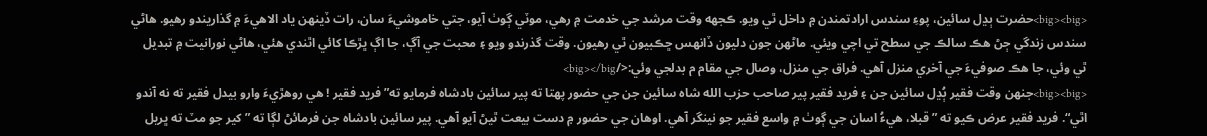<big><big>حضرت ٻڍل سائين، پوءِ سندس ارادتمندن ۾ داخل ٿي ويو. ڪجهه وقت مرشد جي خدمت ۾ رهي، موٽي ڳوٺ آيو، جتي خاموشيءَ سان، رات ڏينهن ياد الاهيءَ ۾ گذاريندو رهيو. هاڻي سندس زندگي ڄڻ هڪ سالڪ جي سطح تي اچي ويئي. ماڻهن جون دليون ڏانهس ڇڪبيون ٿي رهيون. وقت گذرندو ويو ۽ محبت جي آڳ، جا اڳ ڀڙڪا کائي اٿندي هئي، هاڻي نورانيت ۾ تبديل ٿي وئي، جا هڪ صوفيءَ جي آخري منزل آهي. فراق جي منزل، وصال جي مقام م بدلجي وئي:</big></big>
<big><big>جنهن وقت فقير ٻُڍل سائين جن ۽ فريد فقير پير صاحب حزب الله شاه سائين جن جي حضور پهتا ته پير سائين بادشاه فرمايو ته” فريد فقير ! هي روهڙيءَ وارو بيدل فقير ته نه آندو اٿي“. فريد فقير عرض ڪيو ته ” قبلا، هيءُ اسان جي ڳوٺ ۾ واسع فقير جو نينگر آهي. اوهان جي حضور ۾ دست بيعت ٿيڻ آيو آهي. پير سائين بادشاه جن فرمائڻ لڳا ته ” کير جو مٽ ته ڀريل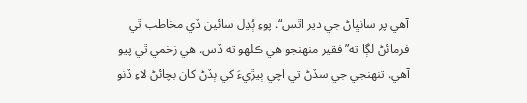آهي پر سانڀاڻ جي دير اٿس“. پوءِ ٻُڍل سائين ڏي مخاطب ٿي فرمائڻ لڳا ته” فقير منهنجو هي ڪلهو ته ڏس. هي زخمي ٿي پيو آهي. تنهنجي جي سڏڻ تي اچي ٻيڙيءَ کي ٻڏڻ کان بچائڻ لاءِ ڏنو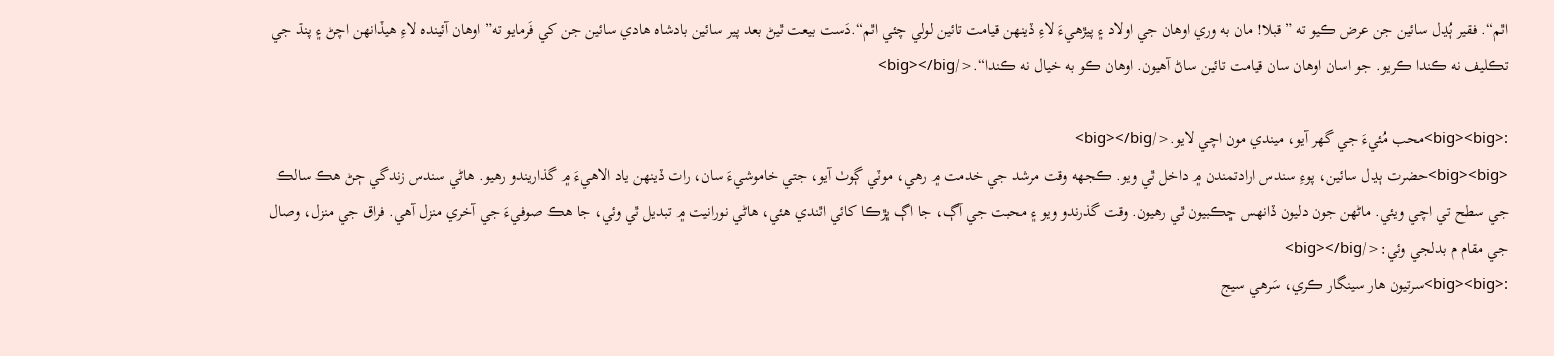اٿم“. فقير ٻُڍل سائين جن عرض ڪيو ته ” قبلا! مان به وري اوهان جي اولاد ۽ پيڙهيءَ لاءِ ڏينهن قيامت تائين لولي چئي اٿم“.دَست بيعت ٿيڻ بعد پير سائين بادشاه هادي سائين جن کي فَرمايو ته” اوهان آئينده لاءِ هيڏانهن اچڻ ۽ پنڌ جي تڪليف نه ڪندا ڪريو. جو اسان اوهان سان قيامت تائين ساڻ آهيون. اوهان ڪو به خيال نه ڪندا“.</big></big>

:<big><big>محب مُئيءَ جي گهر آيو، ميندي مون اچي لايو.</big></big>
<big><big>حضرت ٻڍل سائين، پوءِ سندس ارادتمندن ۾ داخل ٿي ويو. ڪجهه وقت مرشد جي خدمت ۾ رهي، موٽي ڳوٺ آيو، جتي خاموشيءَ سان، رات ڏينهن ياد الاهيءَ ۾ گذاريندو رهيو. هاڻي سندس زندگي ڄڻ هڪ سالڪ جي سطح تي اچي ويئي. ماڻهن جون دليون ڏانهس ڇڪبيون ٿي رهيون. وقت گذرندو ويو ۽ محبت جي آڳ، جا اڳ ڀڙڪا کائي اٿندي هئي، هاڻي نورانيت ۾ تبديل ٿي وئي، جا هڪ صوفيءَ جي آخري منزل آهي. فراق جي منزل، وصال جي مقام م بدلجي وئي:</big></big>
:<big><big>سرتيون هار سينگار ڪري، سَرهي سيج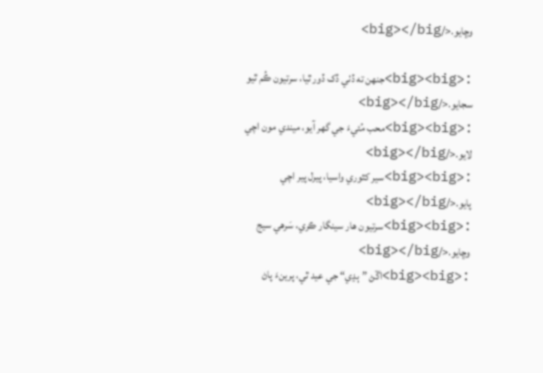وڇايو.</big></big>

:<big><big>جنهن ته ڏٺي ڏک ڏور ٿيا، سرتيون ڪُم ٿيو سجايو.</big></big>
:<big><big>محب مُئيءَ جي گهر آيو، ميندي مون اچي لايو.</big></big>
:<big><big>سير کٿوري واسيا، پيرل پير اچي پايو.</big></big>
:<big><big>سرتيون هار سينگار ڪري، سَرهي سيج وڇايو.</big></big>
:<big><big>اڱڻ ”ٻڍي“ جي عيد ٿي، پرينءَ پاڻ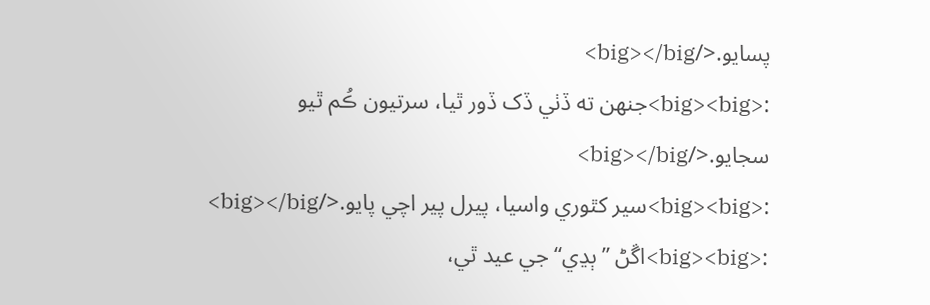پسايو.</big></big>
:<big><big>جنهن ته ڏٺي ڏک ڏور ٿيا، سرتيون ڪُم ٿيو سجايو.</big></big>
:<big><big>سير کٿوري واسيا، پيرل پير اچي پايو.</big></big>
:<big><big>اڱڻ ”ٻڍي“ جي عيد ٿي،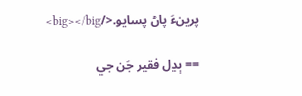پرينءَ پاڻ پسايو.</big></big>

== ٻڍل فقير جَن جي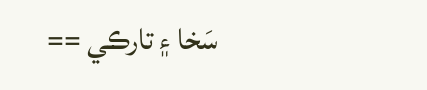سَخا ۽ تارڪي ==